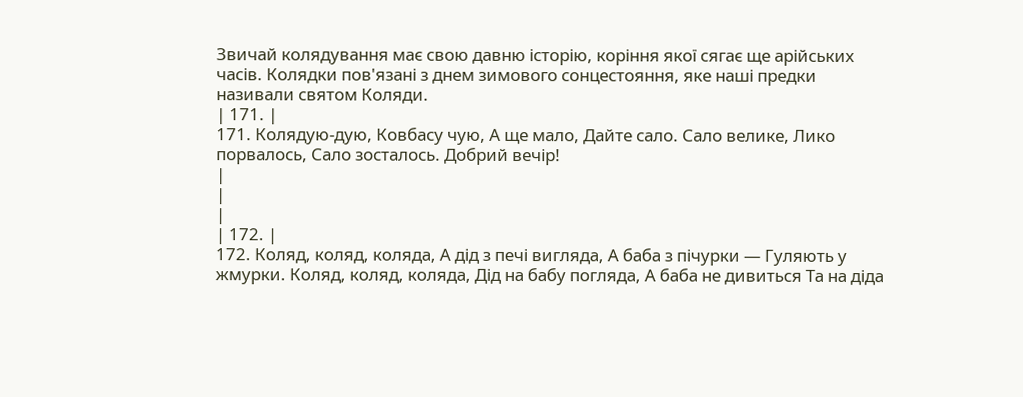Звичай колядування має свою давню історію, коріння якої сягає ще арійських часів. Колядки пов'язані з днем зимового сонцестояння, яке наші предки називали святом Коляди.
| 171. |
171. Колядую-дую, Ковбасу чую, А ще мало, Дайте сало. Сало велике, Лико порвалось, Сало зосталось. Добрий вечір!
|
|
|
| 172. |
172. Коляд, коляд, коляда, А дід з печі вигляда, А баба з пічурки — Гуляють у жмурки. Коляд, коляд, коляда, Дід на бабу погляда, А баба не дивиться Та на діда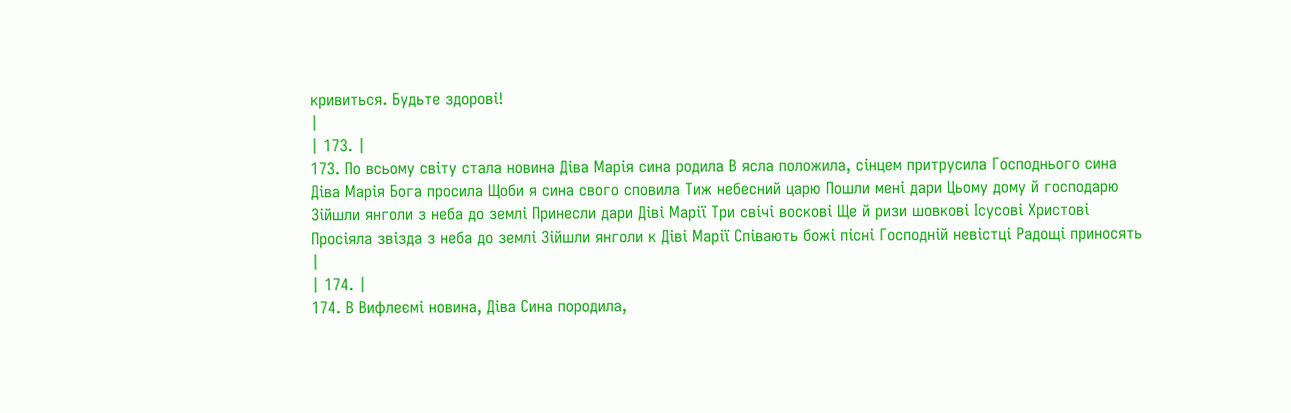кривиться. Будьте здорові!
|
| 173. |
173. По всьому світу стала новина Діва Марія сина родила В ясла положила, сінцем притрусила Господнього сина
Діва Марія Бога просила Щоби я сина свого сповила Тиж небесний царю Пошли мені дари Цьому дому й господарю
Зійшли янголи з неба до землі Принесли дари Діві Марії Три свічі воскові Ще й ризи шовкові Ісусові Христові
Просіяла звізда з неба до землі Зійшли янголи к Діві Марії Співають божі пісні Господній невістці Радощі приносять
|
| 174. |
174. В Вифлеємі новина, Діва Сина породила,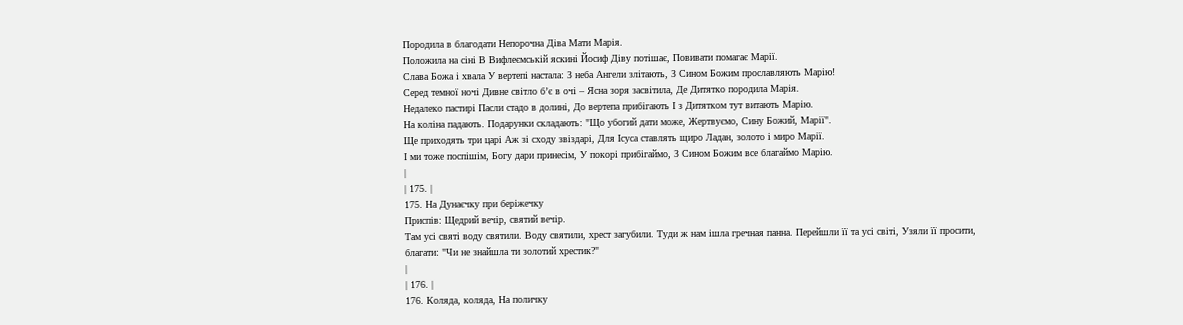Породила в благодати Непорочна Діва Мати Марія.
Положила на сіні В Вифлеємській яскині Йосиф Діву потішає, Повивати помагає Марії.
Слава Божа і хвала У вертепі настала: З неба Ангели злітають, З Сином Божим прославляють Марію!
Серед темної ночі Дивне світло б’є в очі – Ясна зоря засвітила, Де Дитятко породила Марія.
Недалеко пастирі Пасли стадо в долині, До вертепа прибігають І з Дитятком тут витають Марію.
На коліна падають. Подарунки складають: "Що убогий дати може, Жертвуємо, Сину Божий, Марії".
Ще приходять три царі Аж зі сходу звіздарі, Для Ісуса ставлять щиро Ладан, золото і миро Марії.
І ми тоже поспішім, Богу дари принесім, У покорі прибігаймо, З Сином Божим все благаймо Марію.
|
| 175. |
175. На Дунаєчку при беріжечку
Приспів: Щедрий вечір, святий вечір.
Там усі святі воду святили. Воду святили, хрест загубили. Туди ж нам ішла гречная панна. Перейшли її та усі світі, Узяли її просити, благати: "Чи не знайшла ти золотий хрестик?"
|
| 176. |
176. Коляда, коляда, На поличку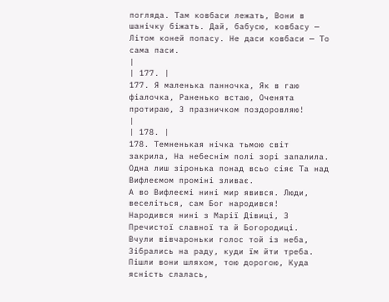погляда. Там ковбаси лежать, Вони в шанічку біжать. Дай, бабусю, ковбасу — Літом коней попасу. Не даси ковбаси — То сама паси.
|
| 177. |
177. Я маленька панночка, Як в гаю фіалочка, Раненько встаю, Оченята протираю, З празничком поздоровляю!
|
| 178. |
178. Темненькая нічка тьмою світ закрила, На небеснім полі зорі запалила.
Одна лиш зіронька понад всьо сіяє Та над Вифлеємом проміні зливає.
А во Вифлеємі нині мир явився. Люди, веселіться, сам Бог народився!
Народився нині з Марії Дівиці, З Пречистої славної та й Богородиці.
Вчули вівчароньки голос той із неба, Зібрались на раду, куди їм йти треба.
Пішли вони шляхом, тою дорогою, Куда ясність слалась,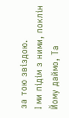за тою звіздою.
І ми підім з ними, поклін Йому даймо, Та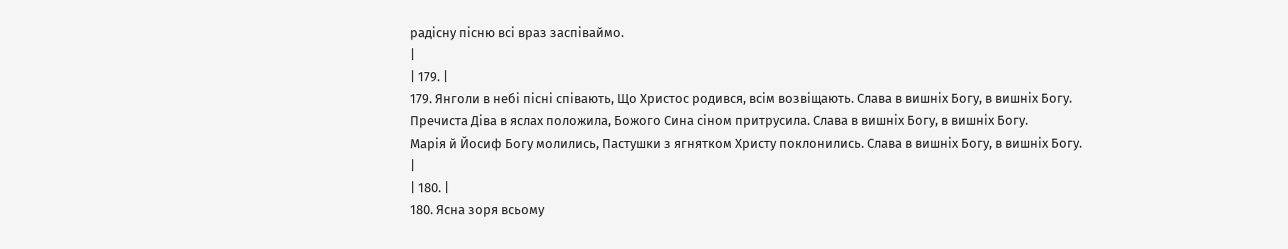радісну пісню всі враз заспіваймо.
|
| 179. |
179. Янголи в небі пісні співають, Що Христос родився, всім возвіщають. Слава в вишніх Богу, в вишніх Богу.
Пречиста Діва в яслах положила, Божого Сина сіном притрусила. Слава в вишніх Богу, в вишніх Богу.
Марія й Йосиф Богу молились, Пастушки з ягнятком Христу поклонились. Слава в вишніх Богу, в вишніх Богу.
|
| 180. |
180. Ясна зоря всьому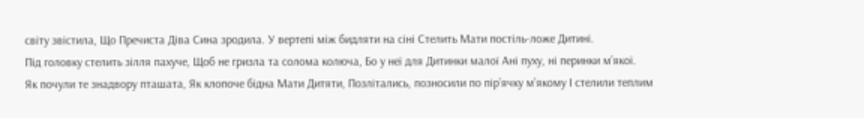світу звістила, Що Пречиста Діва Сина зродила. У вертепі між бидляти на сіні Стелить Мати постіль-ложе Дитині.
Під головку стелить зілля пахуче, Щоб не гризла та солома колюча, Бо у неї для Дитинки малої Ані пуху, ні перинки м’якої.
Як почули те знадвору пташата, Як клопоче бідна Мати Дитяти, Позлітались, позносили по пір’ячку м’якому І стелили теплим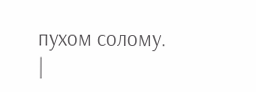пухом солому.
|